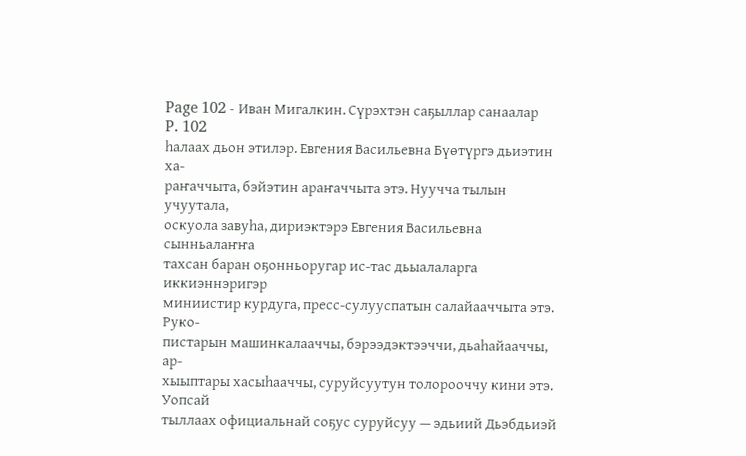Page 102 - Иван Мигалкин. Сүрэхтэн саҕыллар санаалар
P. 102
һалаах дьон этилэр. Евгения Васильевна Бүөтүргэ дьиэтин ха-
раҥаччыта, бэйэтин араҥаччыта этэ. Нуучча тылын учуутала,
оскуола завуһа, дириэктэрэ Евгения Васильевна сынньалаҥҥа
тахсан баран оҕонньоругар ис-тас дьыалаларга иккиэннэригэр
миниистир курдуга, пресс-сулууспатын салайааччыта этэ. Руко-
пистарын машинкалааччы, бэрээдэктээччи, дьаһайааччы, ар-
хыыптары хасыһааччы, суруйсуутун толорооччу кини этэ. Уопсай
тыллаах официальнай соҕус суруйсуу — эдьиий Дьэбдьиэй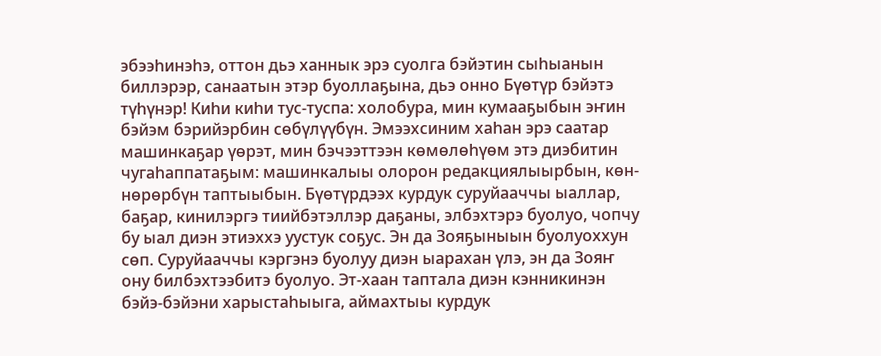эбээһинэһэ, оттон дьэ ханнык эрэ суолга бэйэтин сыһыанын
биллэрэр, санаатын этэр буоллаҕына, дьэ онно Бүөтүр бэйэтэ
түһүнэр! Киһи киһи тус-туспа: холобура, мин кумааҕыбын эҥин
бэйэм бэрийэрбин сөбүлүүбүн. Эмээхсиним хаһан эрэ саатар
машинкаҕар үөрэт, мин бэчээттээн көмөлөһүөм этэ диэбитин
чугаһаппатаҕым: машинкалыы олорон редакциялыырбын, көн-
нөрөрбүн таптыыбын. Бүөтүрдээх курдук суруйааччы ыаллар,
баҕар, кинилэргэ тиийбэтэллэр даҕаны, элбэхтэрэ буолуо, чопчу
бу ыал диэн этиэххэ уустук соҕус. Эн да Зояҕыныын буолуоххун
сөп. Суруйааччы кэргэнэ буолуу диэн ыарахан үлэ, эн да Зояҥ
ону билбэхтээбитэ буолуо. Эт-хаан таптала диэн кэнникинэн
бэйэ-бэйэни харыстаһыыга, аймахтыы курдук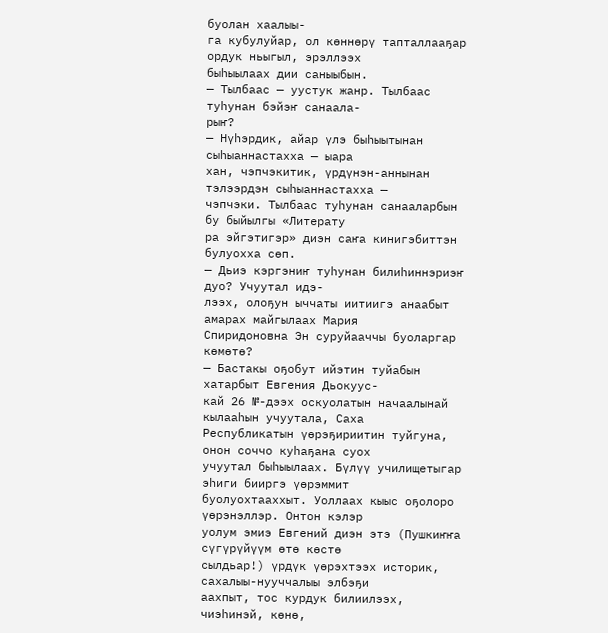буолан хаалыы-
га кубулуйар, ол көннөрү тапталлааҕар ордук ньыгыл, эрэллээх
быһыылаах дии саныыбын.
— Тылбаас — уустук жанр. Тылбаас туһунан бэйэҥ санаала-
рыҥ?
— Нүһэрдик, айар үлэ быһыытынан сыһыаннастахха — ыара
хан, чэпчэкитик, үрдүнэн-аннынан тэлээрдэн сыһыаннастахха —
чэпчэки. Тылбаас туһунан санааларбын бу быйылгы «Литерату
ра эйгэтигэр» диэн саҥа кинигэбиттэн булуохха сөп.
— Дьиэ кэргэниҥ туһунан билиһиннэриэҥ дуо? Учуутал идэ-
лээх, олоҕун ыччаты иитиигэ анаабыт амарах майгылаах Мария
Спиридоновна Эн суруйааччы буоларгар көмөтө?
— Бастакы оҕобут ийэтин туйабын хатарбыт Евгения Дьокуус-
кай 26 №-дээх оскуолатын начаалынай кылааһын учуутала, Саха
Республикатын үөрэҕириитин туйгуна, онон соччо куһаҕана суох
учуутал быһыылаах. Бүлүү училищетыгар эһиги бииргэ үөрэммит
буолуохтааххыт. Уоллаах кыыс оҕолоро үөрэнэллэр. Онтон кэлэр
уолум эмиэ Евгений диэн этэ (Пушкиҥҥа сүгүрүйүүм өтө көстө
сылдьар!) үрдүк үөрэхтээх историк, сахалыы-нууччалыы элбэҕи
аахпыт, тос курдук билиилээх, чиэһинэй, көнө,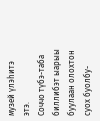музей үлэһитэ этэ.
Соччо түбэ-таба биллибэт ыарыы буулаан олохтон суох буолбу-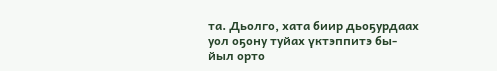та. Дьолго, хата биир дьоҕурдаах уол оҕону туйах үктэппитэ бы-
йыл орто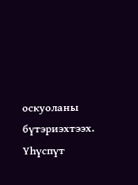оскуоланы бүтэриэхтээх. Үһүспүт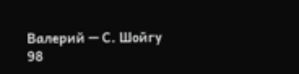Валерий — С. Шойгу
98